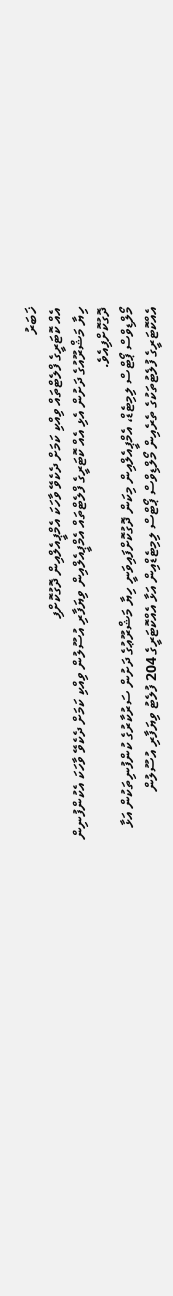ޚަބަރު
އެއް ކޮޓަރީގެ ފްލެޓްތައް ވިއްކި ކަމަށް ދެކެވޭ ވާހަކަ އެމްޕީއެލްއިން ދޮގުކޮށްފި
ހިޔާ މަޝްރޫއުގެ ދަށުން އެޅި އެއް ކޮޓަރީގެ ފްލެޓްތައް އެމްޕީއެލްއިން ވިޔަފާރި އުސޫލުން ވިއްކި ކަމަށް ދެކެވޭ ވާހަކަ އެކުންފުނިން ދޮގުކޮށްފިއެވެ.
މޯލްޑިވްސް ޕޯޓްސް ލިމިޓެޑް، އެމްޕީއެލްއިން މިކަން ދޮގުކޮށްފައިވަނީ ހިޔާ މަޝްރޫޢުގެ ދަށުން ސަރުކާރުގެ ކުންފުނިތަކުން އަޅާ އެއްކޮޓަރީގެ ފުލެޓުތަކުގެ ތެރެއިން މޯލްޑިވްސް ޕޯޓްސް ލިމިޓެޑްއިން އަޅާ އެއްކޮޓަރީގެ 204 ފުލެޓު ވިޔަފާރި އުސޫލުން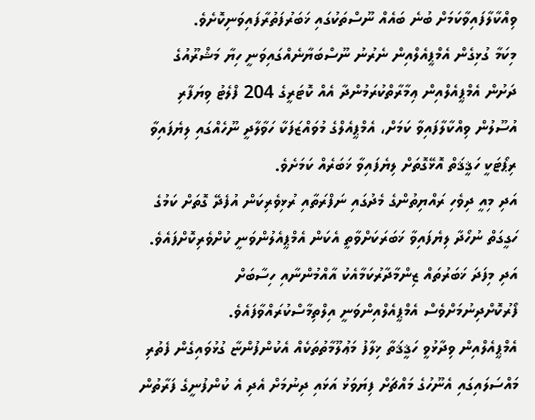ވިއްކާލާފައިވާކަމަށް ބުނެ ބައެއް ނޫސްތަކުގައި ޚަބަރުފަތުރާފައިވަނިކޮށެވެ.
މިކަމާ ގުޅިގެން އެމްޕީއެލްއިން ނެރުނު ނޫސްބަޔާނެއްގައިވަނީ ހިޔާ މަޝްރޫއުގެ ދަށުން އެމްޕީއެލްއިން ޢިމާރާތްކުރަމުންދާ އެއް ކޮޓަރީގެ 204 ފްލެޓު ވިޔަފާރި އުސޫލުން ވިއްކާލާފައިވާ ކަމަށް، އެމްޕީއެލްގެ މުވައްޒަފަކާ ހަވާލާދީ ނޫހެއްގައި ލިޔެފައިވާ ރިޕޯޓަކީ ހަޤީޤަތް އޮޅޭގޮތަށް ލިޔެފައިވާ ޚަބަރެއް ކަމަށެވެ.
އަދި މިއީ ދިވެހި ރައްޔިތުންގެ މެދުގައި ނަފްރަތާއި ރުޅިވެރިކަން އުފެދޭ ގޮތަށް ކަމުގެ ހަގީގަތް ނުހޯދާ ލިޔެފައިވާ ޚަބަރަކަށްވާތީ އެކަން އެމްޕީއެލުންވަނީ ކުށްވެރިކޮށްފައެވެ. އަދި މިފަދަ ޚަބަރުތައް ޒިންމާދާރުކަމާއެކު އާއްމުންނާއި ހިސާބަށް ފޯރުކޮށްދިނުމަށްވެސް އެމްޕީއެލްއިންވަނީ އިލްތިމާސްކުރައްވާފައެވެ.
އެމްޕީއެލްއިން ވިދާޅުވީ ހަޤީޤަތާ ޚިލާފު މަޢުލޫމާތުތަކެއް އެކުންފުންޏާ ގުޅުވައިގެން ފެތުރި މައްސަލައިގައި އެނޫހުގެ މައްޗަށް ފިޔަވަޅު އަޅައި ދިނުމަށް އެދި އެ ކުންފުނީގެ ފަރާތުން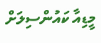މީޑިއާ ކައުންސިލަށް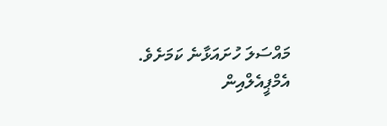މައްސަލަ ހުށައަޅާނެ ކަމަށެވެ.
އެމްޕީއެލްއިން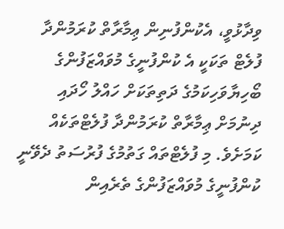ވިދާޅުވީ، އެކުންފުނިން ޢިމާރާތް ކުރަމުންދާ ފުލެޓް ތަކަކީ އެ ކުންފުނީގެ މުވައްޒަފުންގެ ބޯހިޔާވަހިކަމުގެ ދަތިތަކަށް ހައްލު ހޯދައި ދިނުމަށް ޢިމާރާތް ކުރަމުންދާ ފުލެޓްތަކެއް ކަމަށެވެ. މި ފުލެޓްތައް ގަތުމުގެ ފުރުސަތު ދެވޭނީ ކުންފުނީގެ މުވައްޒަފުންގެ ތެރެއިން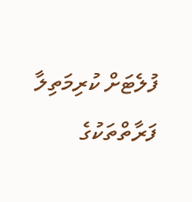ފުލެޓަށް ކުރިމަތިލާ ފަރާތްތަކުގެ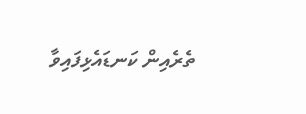ތެރެއިން ކަނޑައެޅިފައިވާ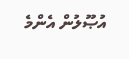އުޞޫލުން އެންމެ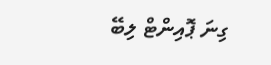ގިނަ ޕޮއިންޓް ލިބޭ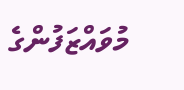މުވައްޒަފުންގެ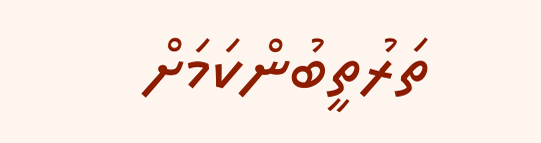ތަރުތީބުންކަމަށް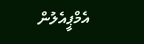އެމްޕީއެލުން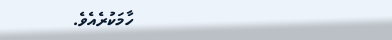ހާމަކުރެއެވެ.